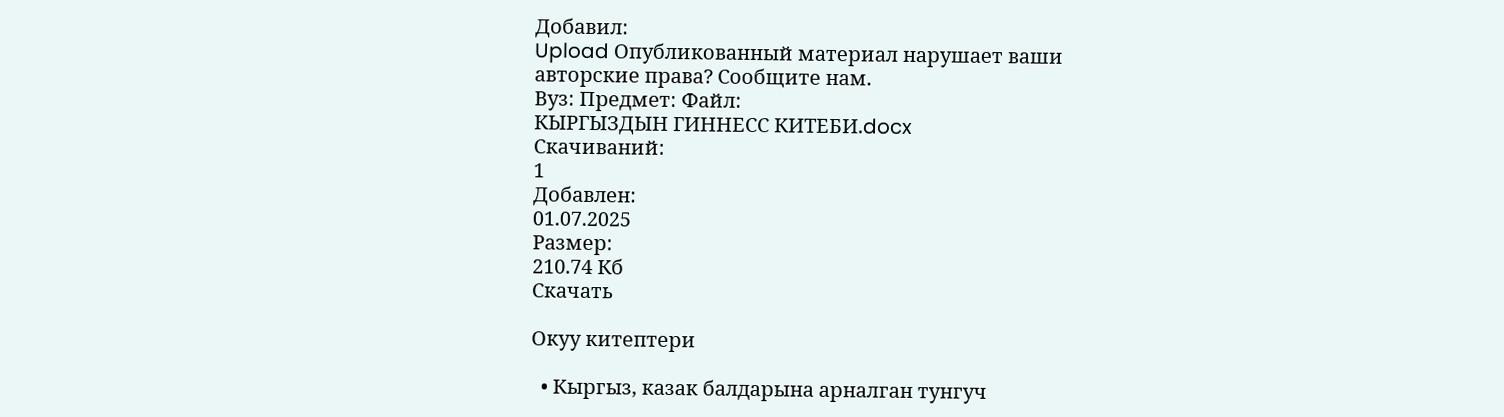Добавил:
Upload Опубликованный материал нарушает ваши авторские права? Сообщите нам.
Вуз: Предмет: Файл:
КЫРГЫЗДЫН ГИННЕСС КИТЕБИ.docx
Скачиваний:
1
Добавлен:
01.07.2025
Размер:
210.74 Кб
Скачать

Окуу китептери

  • Кыргыз, казак балдарына арналган тунгуч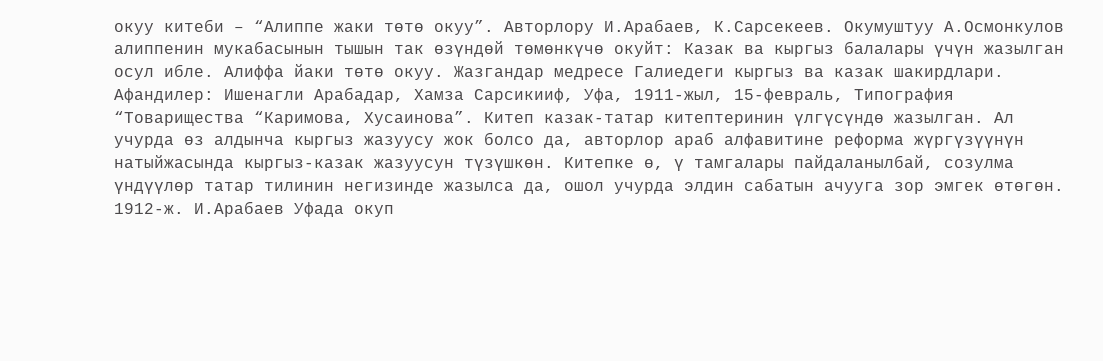окуу китеби – “Алиппе жаки төтө окуу”. Авторлору И.Арабаев, К.Сарсекеев. Окумуштуу А.Осмонкулов алиппенин мукабасынын тышын так өзүндөй төмөнкүчө окуйт: Казак ва кыргыз балалары үчүн жазылган осул ибле. Алиффа йаки төтө окуу. Жазгандар медресе Галиедеги кыргыз ва казак шакирдлари. Афандилер: Ишенагли Арабадар, Хамза Сарсикииф, Уфа, 1911-жыл, 15-февраль, Типография “Товарищества “Каримова, Хусаинова”. Китеп казак-татар китептеринин үлгүсүндө жазылган. Ал учурда өз алдынча кыргыз жазуусу жок болсо да, авторлор араб алфавитине реформа жүргүзүүнүн натыйжасында кыргыз-казак жазуусун түзүшкөн. Китепке ө, ү тамгалары пайдаланылбай, созулма үндүүлөр татар тилинин негизинде жазылса да, ошол учурда элдин сабатын ачууга зор эмгек өтөгөн. 1912-ж. И.Арабаев Уфада окуп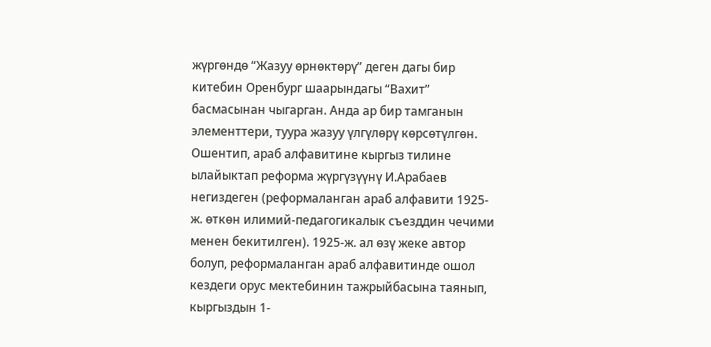жүргөндө “Жазуу өрнөктөрү” деген дагы бир китебин Оренбург шаарындагы “Вахит” басмасынан чыгарган. Анда ар бир тамганын элементтери, туура жазуу үлгүлөрү көрсөтүлгөн. Ошентип, араб алфавитине кыргыз тилине ылайыктап реформа жүргүзүүнү И.Арабаев негиздеген (реформаланган араб алфавити 1925-ж. өткөн илимий-педагогикалык съезддин чечими менен бекитилген). 1925-ж. ал өзү жеке автор болуп, реформаланган араб алфавитинде ошол кездеги орус мектебинин тажрыйбасына таянып, кыргыздын 1-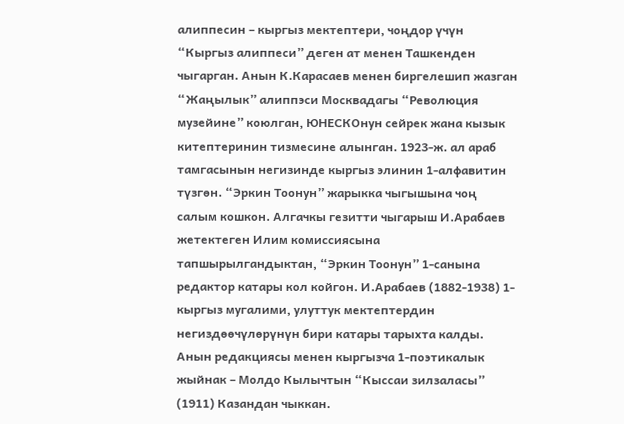алиппесин – кыргыз мектептери, чоңдор үчүн “Кыргыз алиппеси” деген ат менен Ташкенден чыгарган. Анын К.Карасаев менен биргелешип жазган “Жаңылык” алиппэси Москвадагы “Революция музейине” коюлган, ЮНЕСКОнун сейрек жана кызык китептеринин тизмесине алынган. 1923-ж. ал араб тамгасынын негизинде кыргыз элинин 1-алфавитин түзгөн. “Эркин Тоонун” жарыкка чыгышына чоң салым кошкон. Алгачкы гезитти чыгарыш И.Арабаев жетектеген Илим комиссиясына тапшырылгандыктан, “Эркин Тоонун” 1-санына редактор катары кол койгон. И.Арабаев (1882-1938) 1-кыргыз мугалими, улуттук мектептердин негиздөөчүлөрүнүн бири катары тарыхта калды. Анын редакциясы менен кыргызча 1-поэтикалык жыйнак – Молдо Кылычтын “Кыссаи зилзаласы” (1911) Казандан чыккан.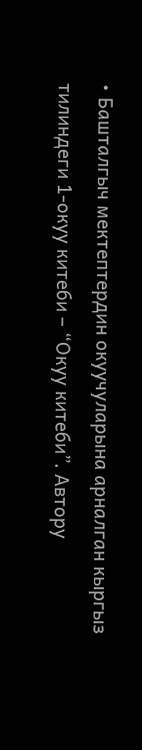• Башталгыч мектептердин окуучуларына арналган кыргыз тилиндеги 1-окуу китеби – “Окуу китеби”. Автору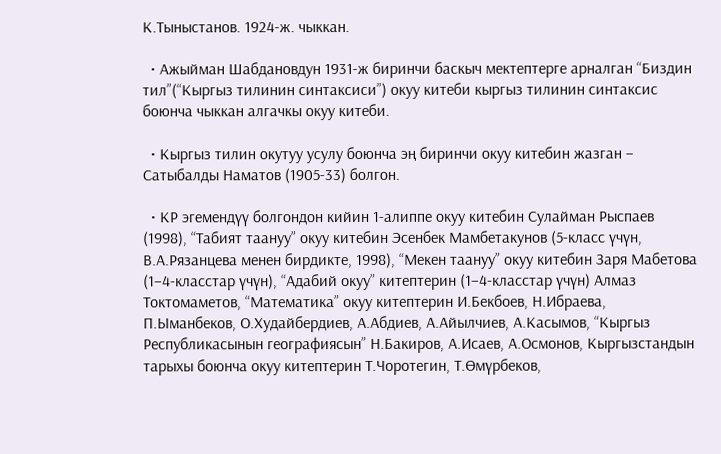К.Тыныстанов. 1924-ж. чыккан.

  • Ажыйман Шабдановдун 1931-ж биринчи баскыч мектептерге арналган “Биздин тил”(“Кыргыз тилинин синтаксиси”) окуу китеби кыргыз тилинин синтаксис боюнча чыккан алгачкы окуу китеби.

  • Кыргыз тилин окутуу усулу боюнча эң биринчи окуу китебин жазган – Сатыбалды Наматов (1905-33) болгон.

  • КР эгемендүү болгондон кийин 1-алиппе окуу китебин Сулайман Рыспаев (1998), “Табият таануу” окуу китебин Эсенбек Мамбетакунов (5-класс үчүн, В.А.Рязанцева менен бирдикте, 1998), “Мекен таануу” окуу китебин Заря Мабетова (1–4-класстар үчүн), “Адабий окуу” китептерин (1–4-класстар үчүн) Алмаз Токтомаметов, “Математика” окуу китептерин И.Бекбоев, Н.Ибраева, П.Ыманбеков, О.Худайбердиев, А.Абдиев, А.Айылчиев, А.Касымов, “Кыргыз Республикасынын географиясын” Н.Бакиров, А.Исаев, А.Осмонов, Кыргызстандын тарыхы боюнча окуу китептерин Т.Чоротегин, Т.Өмүрбеков,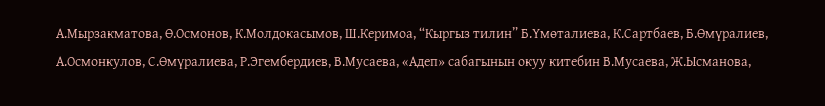А.Мырзакматова, Ө.Осмонов, К.Молдокасымов, Ш.Керимоа, “Кыргыз тилин” Б.Үмөталиева, К.Сартбаев, Б.Өмүралиев, А.Осмонкулов, С.Өмүралиева, Р.Эгембердиев, В.Мусаева, «Адеп» сабагынын окуу китебин В.Мусаева, Ж.Ысманова,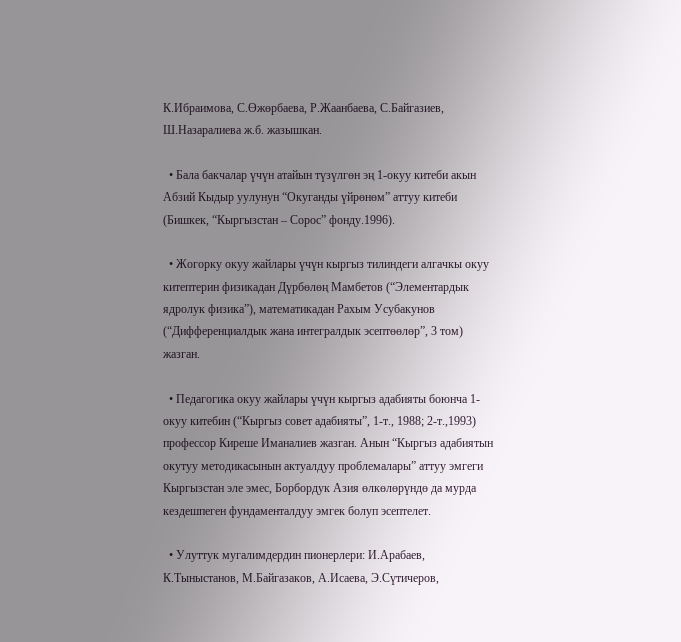К.Ибраимова, С.Өжөрбаева, Р.Жаанбаева, С.Байгазиев, Ш.Назаралиева ж.б. жазышкан.

  • Бала бакчалар үчүн атайын түзүлгөн эң 1-окуу китеби акын Абзий Кыдыр уулунун “Окуганды үйрөнөм” аттуу китеби (Бишкек, “Кыргызстан – Сорос” фонду.1996).

  • Жогорку окуу жайлары үчүн кыргыз тилиндеги алгачкы окуу китептерин физикадан Дүрбөлөң Мамбетов (“Элементардык ядролук физика”), математикадан Рахым Усубакунов (“Дифференциалдык жана интегралдык эсептөөлөр”, 3 том) жазган.

  • Педагогика окуу жайлары үчүн кыргыз адабияты боюнча 1-окуу китебин (“Кыргыз совет адабияты”, 1-т., 1988; 2-т.,1993) профессор Киреше Иманалиев жазган. Анын “Кыргыз адабиятын окутуу методикасынын актуалдуу проблемалары” аттуу эмгеги Кыргызстан эле эмес, Борбордук Азия өлкөлөрүндө да мурда кездешпеген фундаменталдуу эмгек болуп эсептелет.

  • Улуттук мугалимдердин пионерлери: И.Арабаев, К.Тыныстанов, М.Байгазаков, А.Исаева, Э.Сүтичеров,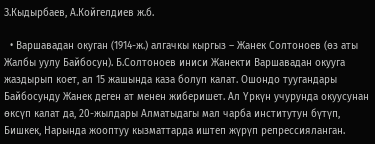З.Кыдырбаев, А.Койгелдиев ж.б.

  • Варшавадан окуган (1914-ж.) алгачкы кыргыз – Жанек Солтоноев (өз аты Жалбы уулу Байбосун). Б.Солтоноев иниси Жанекти Варшавадан окууга жаздырып коет, ал 15 жашында каза болуп калат. Ошондо туугандары Байбосунду Жанек деген ат менен жиберишет. Ал Үркүн учурунда окуусунан өксүп калат да, 20-жылдары Алматыдагы мал чарба институтун бүтүп, Бишкек, Нарында жооптуу кызматтарда иштеп жүрүп репрессияланган.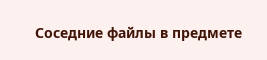Соседние файлы в предмете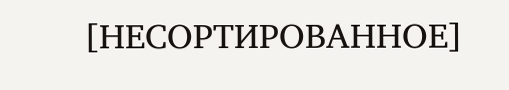[НЕСОРТИРОВАННОЕ]